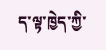ད་ལྟ་ཁྱེད་ཀྱི་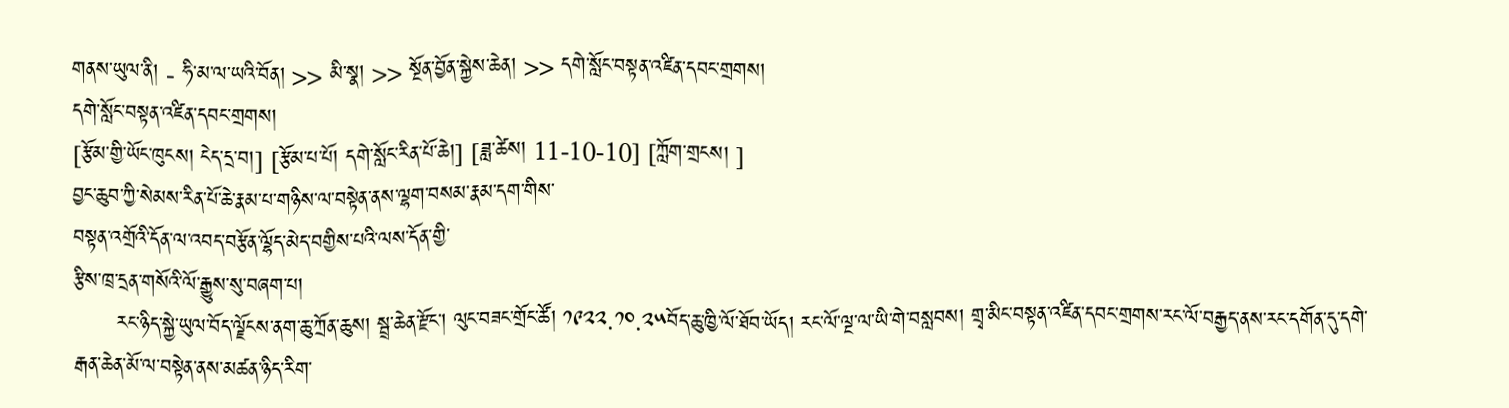གནས་ཡུལ་ནི། - ཧི་མ་ལ་ཡའི་བོན། >> མི་སྣ། >> སྔོན་བྱོན་སྐྱེས་ཆེན། >> དགེ་སློང་བསྟན་འཛིན་དབང་གྲགས།
དགེ་སློང་བསྟན་འཛིན་དབང་གྲགས།
[རྩོམ་གྱི་ཡོང་ཁུངས། ངེད་དྲ་བ།] [རྩོམ་པ་པོ། དགེ་སློང་རིན་པོ་ཆེ།] [ཟླ་ཚེས། 11-10-10] [ཀློག་གྲངས། ]
བྱང་ཆུབ་ཀྱི་སེམས་རིན་པོ་ཆེ་རྣམ་པ་གཉིས་ལ་བསྟེན་ནས་ལྷག་བསམ་རྣམ་དག་གིས་
བསྟན་འགྲོའི་དོན་ལ་འབད་བརྩོན་ལྷོད་མེད་བགྱིས་པའི་ལས་དོན་གྱི་
རྩིས་ཁྲ་དྲན་གསོའི་ལོ་རྒྱུས་སུ་བཞག་པ།
      རང་ཉིད་སྐྱེ་ཡུལ་བོད་ལྗོངས་ནག་ཆུ་ཀྲོན་ཆུས། སྦྲ་ཆེན་རྫོང་། ལུང་བཟང་གྲོང་ཚོ། ༡༩༢༢.༡༠.༢༥བོད་ཆུ་ཁྱི་ལོ་ཐོབ་ཡོད། རང་ལོ་ལྔ་ལ་ཡི་གེ་བསླབས། གྲྭ་མིང་བསྟན་འཛིན་དབང་གྲགས་རང་ལོ་བརྒྱད་ནས་རང་དགོན་དུ་དགེ་རྒན་ཆེན་མོ་ལ་བསྟེན་ནས་མཚན་ཉིད་རིག་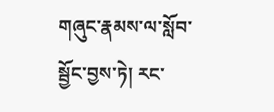གཞུང་རྣམས་ལ་སློབ་སྦྱོང་བྱས་ཏེ། རང་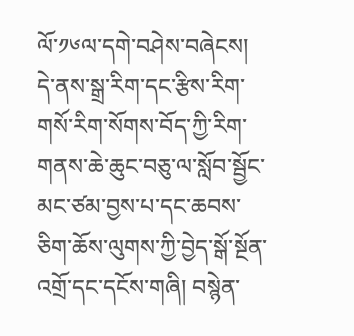ལོ་༡༦ལ་དགེ་བཤེས་བཞེངས། དེ་ནས་སྒྲ་རིག་དང་རྩིས་རིག་གསོ་རིག་སོགས་བོད་ཀྱི་རིག་གནས་ཆེ་ཆུང་བཅུ་ལ་སློབ་སྦྱོང་མང་ཙམ་བྱས་པ་དང་ཆབས་ཅིག་ཆོས་ལུགས་ཀྱི་བྱེད་སྒོ་སྔོན་འགྲོ་དང་དངོས་གཞི། བསྙེན་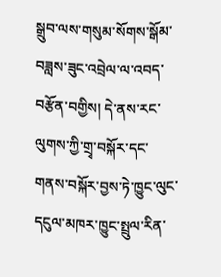སྒྲུབ་ལས་གསུམ་སོགས་སྒོམ་བཟླས་ཟུང་འབྲེལ་ལ་འབད་བརྩོན་བགྱིས། དེ་ནས་རང་ལུགས་ཀྱི་གྲྭ་བསྐོར་དང་གནས་བསྐོར་བྱས་ཏེ་ཁྱུང་ལུང་དངུལ་མཁར་ཁྱུང་སྤྲུལ་རིན་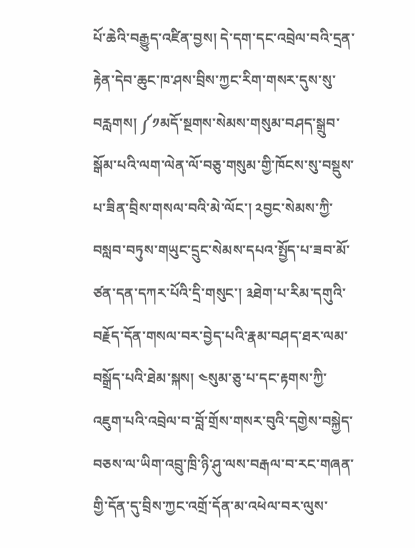པོ་ཆེའི་བརྒྱུད་འཛིན་བྱས། དེ་དག་དང་འབྲེལ་བའི་དྲན་རྟེན་དེབ་ཆུང་ཁ་ཤས་བྲིས་ཀྱང་རིག་གསར་དུས་སུ་བརླགས། ༼༡མདོ་སྔགས་སེམས་གསུམ་བཤད་སྒྲུབ་སྒོམ་པའི་ལག་ལེན་ལོ་བཅུ་གསུམ་གྱི་ཁོངས་སུ་བསྡུས་པ་ཟིན་བྲིས་གསལ་བའི་མེ་ལོང་། ༢བྱང་སེམས་ཀྱི་བསླབ་བཏུས་གཡུང་དྲུང་སེམས་དཔའ་སྤྱོད་པ་ཟབ་མོ་ཙན་དན་དཀར་པོའི་དྲི་གསུང་། ༣ཐེག་པ་རིམ་དགུའི་བརྗོད་དོན་གསལ་བར་བྱེད་པའི་རྣམ་བཤད་ཐར་ལམ་བསྒྲོད་པའི་ཐེམ་སྐས། ༤སུམ་ཅུ་པ་དང་རྟགས་ཀྱི་འཇུག་པའི་འབྲེལ་བ་བློ་གྲོས་གསར་བུའི་དགྱེས་བསྐྱེད་བཅས་ལ་ཡིག་འབྲུ་ཁྲི་ཉི་ཤུ་ལས་བརྒལ་བ་རང་གཞན་གྱི་དོན་དུ་བྲིས་ཀྱང་འགྲོ་དོན་མ་འཕེལ་བར་ལུས་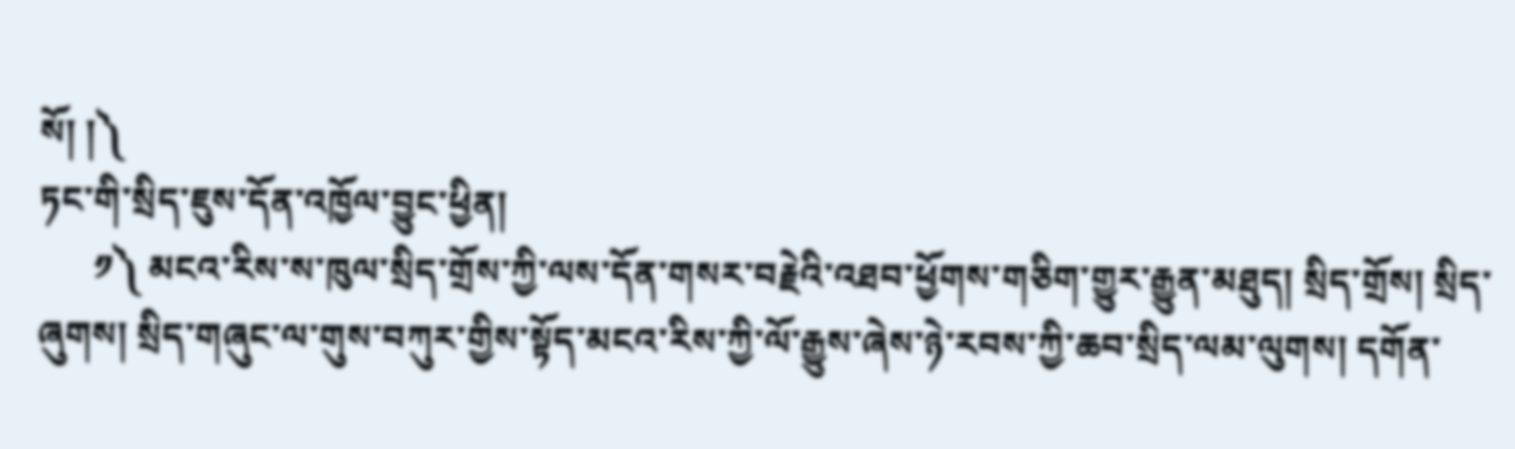སོ། །༽
ཏང་གི་སྲིད་ཇུས་དོན་འཁྱོལ་བྱུང་ཕྱིན།
      ༡༽ མངའ་རིས་ས་ཁུལ་སྲིད་གྲོས་ཀྱི་ལས་དོན་གསར་བརྗེའི་འཐབ་ཕྱོགས་གཅིག་གྱུར་རྒྱུན་མཐུད། སྲིད་གྲོས། སྲིད་ཞུགས། སྲིད་གཞུང་ལ་གུས་བཀུར་གྱིས་སྟོད་མངའ་རིས་ཀྱི་ལོ་རྒྱུས་ཞེས་ཉེ་རབས་ཀྱི་ཆབ་སྲིད་ལམ་ལུགས། དགོན་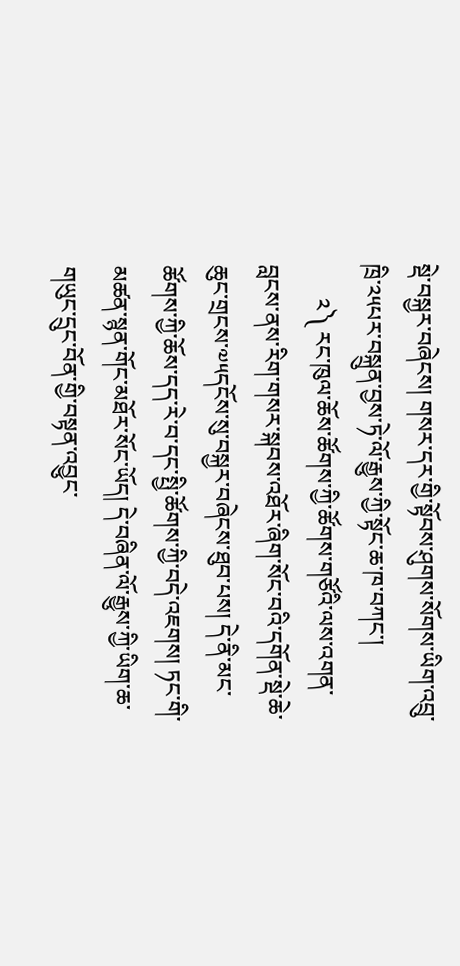སྡེ་བསྐྱར་བཞེངས། གསར་དར་གྱི་སྟོབས་ཤུགས་སོགས་ཡིག་འབྲུ་ཁྲི་༢༥པར་བསྐྲུན་བྱས་ཏེ་ལོ་རྒྱུས་ཀྱི་སྟོང་ཆ་ཁ་བཀང་།
      ༢༽ རང་ཁུལ་ཆོས་ཚོགས་ཀྱི་ཚོགས་གཙོའི་ལས་འགན་བླངས་ནས་རིག་གསར་སྐབས་འཐོར་ཞིག་སོང་བའི་དགོན་སྡེ་ཆེ་ཆུང་གྲངས་༧༥དངོས་སུ་བསྐྱར་བཞེངས་ཐུབ་པས། དེ་ནི་མང་ཚོགས་ཀྱི་ཆོས་དད་རེ་བ་དང་སྤྱི་ཚོགས་ཀྱི་བདེ་འཇགས། ཏང་གི་མཚན་སྙན་གོང་མཐོར་སོང་ཡོད། དེ་བཞིན་ལོ་རྒྱུས་ཀྱི་ཡིག་ཆ་གཡུང་དྲུང་བོན་གྱི་བསྟན་འབྱུང་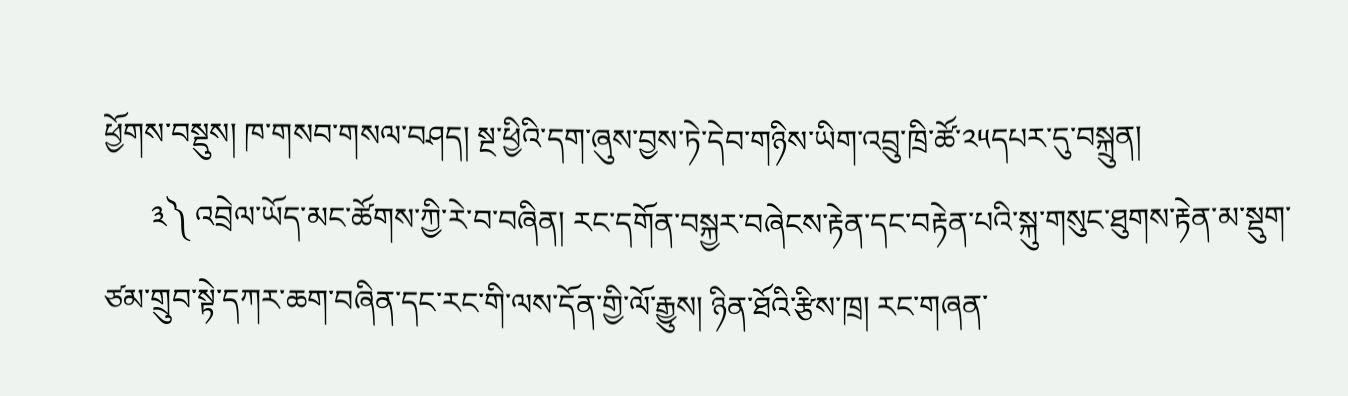ཕྱོགས་བསྡུས། ཁ་གསབ་གསལ་བཤད། སྔ་ཕྱིའི་དག་ཞུས་བྱས་ཏེ་དེབ་གཉིས་ཡིག་འབྲུ་ཁྲི་ཚོ་༢༥དཔར་དུ་བསྐྲུན།
      ༣༽ འབྲེལ་ཡོད་མང་ཚོགས་ཀྱི་རེ་བ་བཞིན། རང་དགོན་བསྐྱར་བཞེངས་རྟེན་དང་བརྟེན་པའི་སྐུ་གསུང་ཐུགས་རྟེན་མ་སྡུག་ཙམ་གྲུབ་སྟེ་དཀར་ཆག་བཞིན་དང་རང་གི་ལས་དོན་གྱི་ལོ་རྒྱུས། ཉིན་ཐོའི་རྩིས་ཁྲ། རང་གཞན་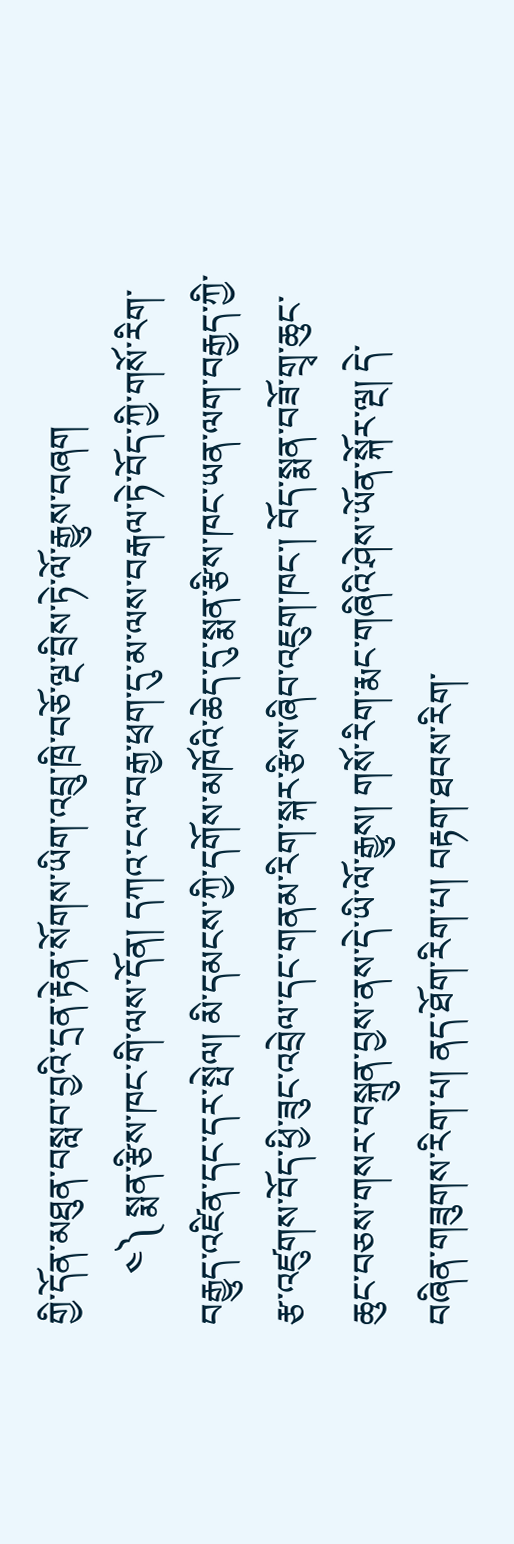གྱི་དོན་མཐུན་བསླབ་བྱའི་དྲན་རྟེན་སོགས་ཡིག་འབྲུ་ཁྲི་བཅོ་ལྔ་བྲིས་ཏེ་ལོ་རྒྱུས་བཞག
      ༤༽ སྨན་རྩིས་ཁང་གི་ལས་དོན། དཀའ་ངལ་བརྒྱ་ཕྲག་དུ་མ་ལས་བརྒལ་ཏེ་བོད་ཀྱི་གསོ་རིག་བརྒྱུད་འཛིན་དང་དར་སྤེལ། མི་དམངས་ཀྱི་དགོས་མཁོའི་ཆེད་དུ་སྨན་རྩིས་ཁང་ཡན་ལག་བརྒྱད་ཀྱི་རྩ་འཛུགས་བོད་ཕྱི་ཟུང་འབྲེལ་དང་གནམ་རིག་སྐར་རྩིས་ཞིབ་འཇུག་ཁང་། བོད་སྨན་བཟོ་གྲྭ་ཆུང་ཆུང་བཅས་གསར་བསྐྲུན་བྱས་ནས་དེ་ཡི་ལོ་རྒྱུས། གསོ་རིག་རྨང་གཞིའི་ཤེས་ཡོན་སྐོར་ལྔ། དེ་བཞིན་གཟུགས་རིག་པ། ནད་ཐོག་རིག་པ། བརྟག་ཐབས་རིག་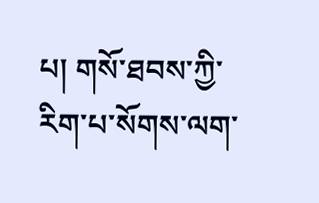པ། གསོ་ཐབས་ཀྱི་རིག་པ་སོགས་ལག་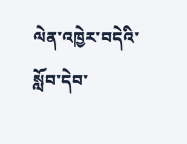ལེན་འཁྱེར་བདེའི་སློབ་དེབ་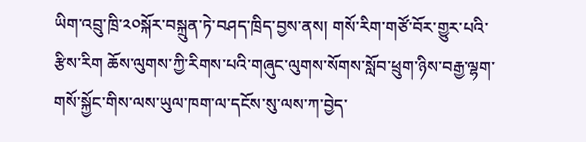ཡིག་འབྲུ་ཁྲི་༢༠སྐོར་བསྐྲུན་ཏེ་བཤད་ཁྲིད་བྱས་ནས། གསོ་རིག་གཙོ་བོར་གྱུར་པའི་རྩིས་རིག ཆོས་ལུགས་ཀྱི་རིགས་པའི་གཞུང་ལུགས་སོགས་སློབ་ཕྲུག་ཉིས་བརྒྱ་ལྷག་གསོ་སྐྱོང་གིས་ལས་ཡུལ་ཁག་ལ་དངོས་སུ་ལས་ཀ་བྱེད་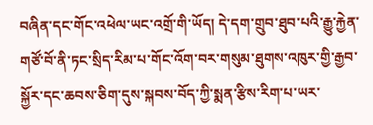བཞིན་དང་གོང་འཕེལ་ཡང་འགྲོ་གི་ཡོད། དེ་དག་གྲུབ་ཐུབ་པའི་རྒྱུ་རྐྱེན་གཙོ་བོ་ནི་ཏང་སྲིད་རིམ་པ་གོང་འོག་བར་གསུམ་ཐུགས་འཁུར་གྱི་རྒྱབ་སྐྱོར་དང་ཆབས་ཅིག་དུས་སྐབས་བོད་ཀྱི་སྨན་རྩིས་རིག་པ་ཡར་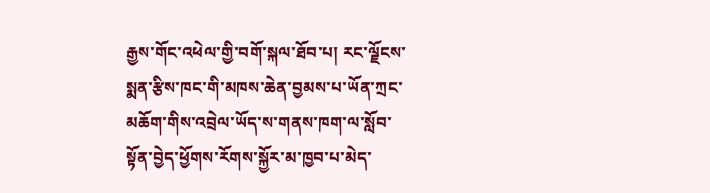རྒྱས་གོང་འཕེལ་གྱི་བགོ་སྐལ་ཐོབ་པ། རང་ལྗོངས་སྨན་རྩིས་ཁང་གི་མཁས་ཆེན་བྱམས་པ་ཡོན་ཀྲང་མཆོག་གིས་འབྲེལ་ཡོད་ས་གནས་ཁག་ལ་སློབ་སྟོན་བྱེད་ཕྱོགས་རོགས་སྐྱོར་མ་ཁྱབ་པ་མེད་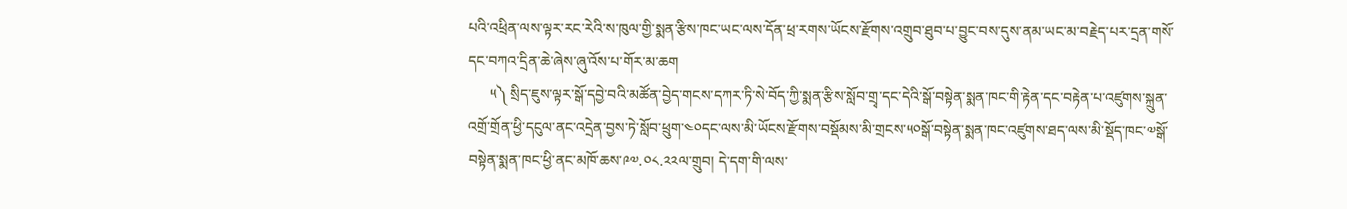པའི་འཕྲིན་ལས་ལྟར་རང་རེའི་ས་ཁུལ་གྱི་སྨན་རྩིས་ཁང་ཡང་ལས་དོན་ཕྲ་རགས་ཡོངས་རྫོགས་འགྲུབ་ཐུབ་པ་བྱུང་བས་དུས་ནམ་ཡང་མ་བརྗེད་པར་དྲན་གསོ་དང་བཀའ་དྲིན་ཆེ་ཞེས་ཞུ་འོས་པ་གོར་མ་ཆག
      ༥༽ སྲིད་ཇུས་ལྟར་སྒོ་དབྱེ་བའི་མཚོན་བྱེད་གངས་དཀར་ཏི་སེ་བོད་ཀྱི་སྨན་རྩིས་སློབ་གྲྭ་དང་དེའི་སྒོ་བསྟེན་སྨན་ཁང་གི་རྟེན་དང་བརྟེན་པ་འཛུགས་སྐྲུན་འགྲོ་གྲོན་ཕྱི་དངུལ་ནང་འདྲེན་བྱས་ཏེ་སློབ་ཕྲུག་༤༠དང་ལས་མི་ཡོངས་རྫོགས་བསྡོམས་མི་གྲངས་༥༠སྒོ་བསྟེན་སྨན་ཁང་འཛུགས་ཐད་ལས་མི་སྡོད་ཁང་༧སྒོ་བསྟེན་སྨན་ཁང་ཕྱི་ནང་མཁོ་ཆས་༩༧.༠༨.༢༢ལ་གྲུབ། དེ་དག་གི་ལས་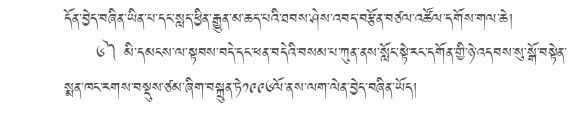དོན་བྱེད་བཞིན་ཡིན་པ་དང་སླད་ཕྱིན་རྒྱུན་མ་ཆད་པའི་ཐབས་ཤེས་འབད་བརྩོན་བཙལ་འཚོལ་དགོས་གལ་ཆེ།
      ༦༽ མི་དམངས་ལ་སྟབས་བདེ་དང་ཕན་བདེའི་བསམ་པ་ཀུན་ནས་སློང་སྟེ་རང་དགོན་གྱི་ཉེ་འདབས་སུ་སྒོ་བསྟེན་སྨན་ཁང་རགས་བསྡུས་ཙམ་ཞིག་བསྐྲུན་ཏེ༡༩༩༦ལོ་ནས་ལག་ལེན་བྱེད་བཞིན་ཡོད།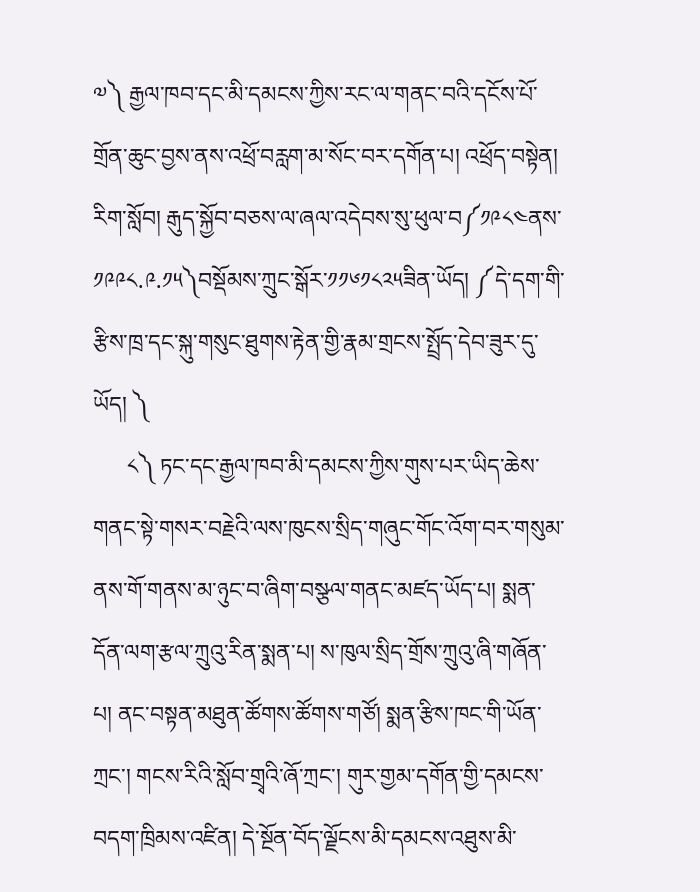༧༽ རྒྱལ་ཁབ་དང་མི་དམངས་ཀྱིས་རང་ལ་གནང་བའི་དངོས་པོ་གྲོན་ཆུང་བྱས་ནས་འཕྲོ་བརླག་མ་སོང་བར་དགོན་པ། འཕྲོད་བསྟེན། རིག་སློབ། རྒུད་སྐྱོབ་བཅས་ལ་ཞལ་འདེབས་སུ་ཕུལ་བ༼༡༩༨༤ནས་༡༩༩༨.༩.༡༥༽བསྡོམས་ཀྲུང་སྒོར་༡༡༦༡༨༢༥ཟིན་ཡོད། ༼དེ་དག་གི་རྩིས་ཁྲ་དང་སྐུ་གསུང་ཐུགས་རྟེན་གྱི་རྣམ་གྲངས་སྤྲོད་དེབ་ཟུར་དུ་ཡོད། ༽
      ༨༽ ཏང་དང་རྒྱལ་ཁབ་མི་དམངས་ཀྱིས་གུས་པར་ཡིད་ཆེས་གནང་སྟེ་གསར་བརྗེའི་ལས་ཁུངས་སྲིད་གཞུང་གོང་འོག་བར་གསུམ་ནས་གོ་གནས་མ་ཉུང་བ་ཞིག་བསྩལ་གནང་མཛད་ཡོད་པ། སྨན་དོན་ལག་རྩལ་ཀྲུའུ་རིན་སྨན་པ། ས་ཁུལ་སྲིད་གྲོས་ཀྲུའུ་ཞི་གཞོན་པ། ནང་བསྟན་མཐུན་ཚོགས་ཚོགས་གཙོ། སྨན་རྩིས་ཁང་གི་ཡོན་ཀྲང་། གངས་རིའི་སློབ་གྲྭའི་ཞོ་ཀྲང་། གུར་གྱམ་དགོན་གྱི་དམངས་བདག་ཁྲིམས་འཛིན། དེ་སྔོན་བོད་ལྗོངས་མི་དམངས་འཐུས་མི་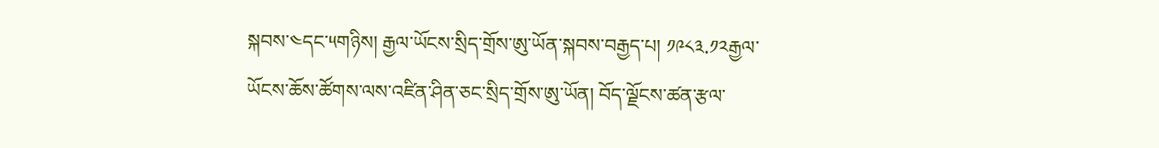སྐབས་༤དང་༥གཉིས། རྒྱལ་ཡོངས་སྲིད་གྲོས་ཨུ་ཡོན་སྐབས་བརྒྱད་པ། ༡༩༨༣.༡༢རྒྱལ་ཡོངས་ཆོས་ཚོགས་ལས་འཛིན་ཤིན་ཅང་སྲིད་གྲོས་ཨུ་ཡོན། བོད་ལྗོངས་ཚན་རྩལ་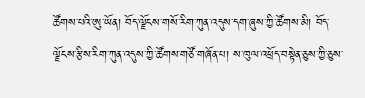ཚོགས་པའི་ཨུ་ཡོན། བོད་ལྗོངས་གསོ་རིག་ཀུན་འདུས་དག་ཞུས་ཀྱི་ཚོགས་མི། བོད་ལྗོངས་རྩིས་རིག་ཀུན་འདུས་ཀྱི་ཚོགས་གཙོ་གཞོན་པ། ས་ཁུལ་འཕྲོད་བསྟེན་ཅུས་ཀྱི་ཅུས་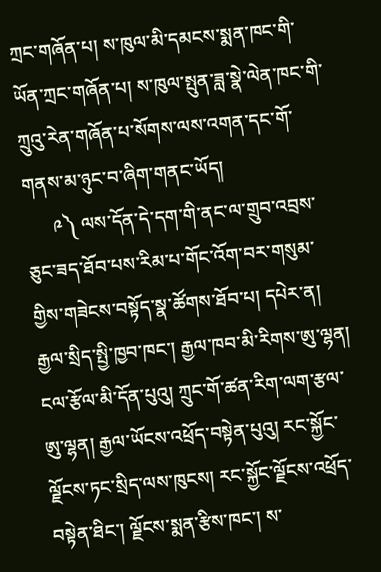ཀྲང་གཞོན་པ། ས་ཁུལ་མི་དམངས་སྨན་ཁང་གི་ཡོན་ཀྲང་གཞོན་པ། ས་ཁུལ་སྤུན་ཟླ་སྣེ་ལེན་ཁང་གི་ཀྲུའུ་རེན་གཞོན་པ་སོགས་ལས་འགན་དང་གོ་གནས་མ་ཉུང་བ་ཞིག་གནང་ཡོད།
      ༩༽ ལས་དོན་དེ་དག་གི་ནང་ལ་གྲུབ་འབྲས་ཅུང་ཟད་ཐོབ་པས་རིམ་པ་གོང་འོག་བར་གསུམ་གྱིས་གཟེངས་བསྟོད་སྣ་ཚོགས་ཐོབ་པ། དཔེར་ན། རྒྱལ་སྲིད་སྤྱི་ཁྱབ་ཁང་། རྒྱལ་ཁབ་མི་རིགས་ཨུ་ལྷན། ངལ་རྩོལ་མི་དོན་པུའུ། ཀྲུང་གོ་ཚན་རིག་ལག་རྩལ་ཨུ་ལྷན། རྒྱལ་ཡོངས་འཕྲོད་བསྟེན་པུའུ། རང་སྐྱོང་ལྗོངས་ཏང་སྲིད་ལས་ཁུངས། རང་སྐྱོང་ལྗོངས་འཕྲོད་བསྟེན་ཐིང་། ལྗོངས་སྨན་རྩིས་ཁང་། ས་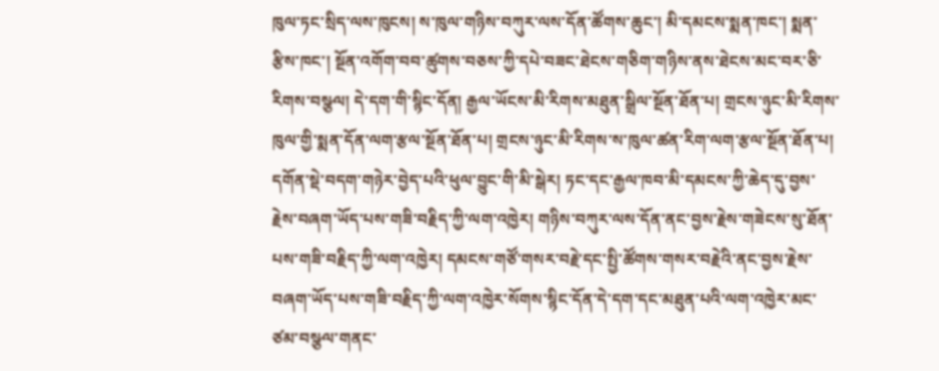ཁུལ་ཏང་སྲིད་ལས་ཁུངས། ས་ཁུལ་གཉིས་བཀུར་ལས་དོན་ཚོགས་ཆུང་། མི་དམངས་སྨན་ཁང་། སྨན་རྩིས་ཁང་། སྔོན་འགོག་བབ་ཚུགས་བཅས་ཀྱི་དཔེ་བཟང་ཐེངས་གཅིག་གཉིས་ནས་ཐེངས་མང་བར་ཅི་རིགས་བསྩལ། དེ་དག་གི་སྙིང་དོན། རྒྱལ་ཡོངས་མི་རིགས་མཐུན་སྒྲིལ་སྔོན་ཐོན་པ། གྲངས་ཉུང་མི་རིགས་ཁུལ་གྱི་སྨན་དོན་ལག་རྩལ་སྔོན་ཐོན་པ། གྲངས་ཉུང་མི་རིགས་ས་ཁུལ་ཚན་རིག་ལག་རྩལ་སྔོན་ཐོན་པ། དགོན་སྡེ་བདག་གཉེར་བྱེད་པའི་ཕུལ་བྱུང་གི་མི་སྒེར། ཏང་དང་རྒྱལ་ཁབ་མི་དམངས་ཀྱི་ཆེད་དུ་བྱས་རྗེས་བཞག་ཡོད་པས་གཟི་བརྗིད་ཀྱི་ལག་འཁྱེར། གཉིས་བཀུར་ལས་དོན་ནང་བྱས་རྗེས་གཟེངས་སུ་ཐོན་པས་གཟི་བརྗིད་ཀྱི་ལག་འཁྱེར། དམངས་གཙོ་གསར་བརྗེ་དང་སྤྱི་ཚོགས་གསར་བརྗེའི་ནང་བྱས་རྗེས་བཞག་ཡོད་པས་གཟི་བརྗིད་ཀྱི་ལག་འཁྱེར་སོགས་སྙིང་དོན་དེ་དག་དང་མཐུན་པའི་ལག་འཁྱེར་མང་ཙམ་བསྩལ་གནང་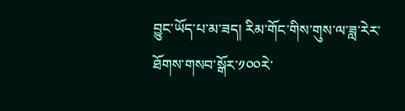བྱུང་ཡོད་པ་མ་ཟད། རིམ་གོང་གིས་གུས་ལ་ཟླ་རེར་ཐོགས་གསབ་སྒོར་༡༠༠རེ་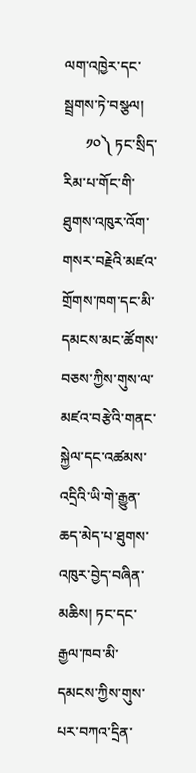ལག་འཁྱེར་དང་སྦྲགས་ཏེ་བསྩལ།
      ༡༠༽ ཏང་སྲིད་རིམ་པ་གོང་གི་ཐུགས་འཁུར་འོག་གསར་བརྗེའི་མཛའ་གྲོགས་ཁག་དང་མི་དམངས་མང་ཚོགས་བཅས་ཀྱིས་གུས་ལ་མཛའ་བརྩེའི་གནང་སྐྱེལ་དང་འཚམས་འདྲིའི་ཡི་གེ་རྒྱུན་ཆད་མེད་པ་ཐུགས་འཁུར་བྱེད་བཞིན་མཆིས། ཏང་དང་རྒྱལ་ཁབ་མི་དམངས་ཀྱིས་གུས་པར་བཀའ་དྲིན་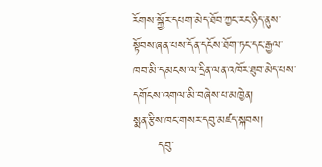རོགས་སྐྱོར་དཔག་མེད་ཐོབ་ཀྱང་རང་ཉིད་ནུས་སྟོབས་ཞན་པས་དོན་དངོས་ཐོག་ཏང་དང་རྒྱལ་ཁབ་མི་དམངས་ལ་དྲིན་ལན་འཁོར་ཐུབ་མེད་པས་དགོངས་འགལ་མི་བཞེས་པ་མཁྱེན།
སྨན་རྩིས་ཁང་གསར་དབུ་མཛད་སྐབས།
      དབུ་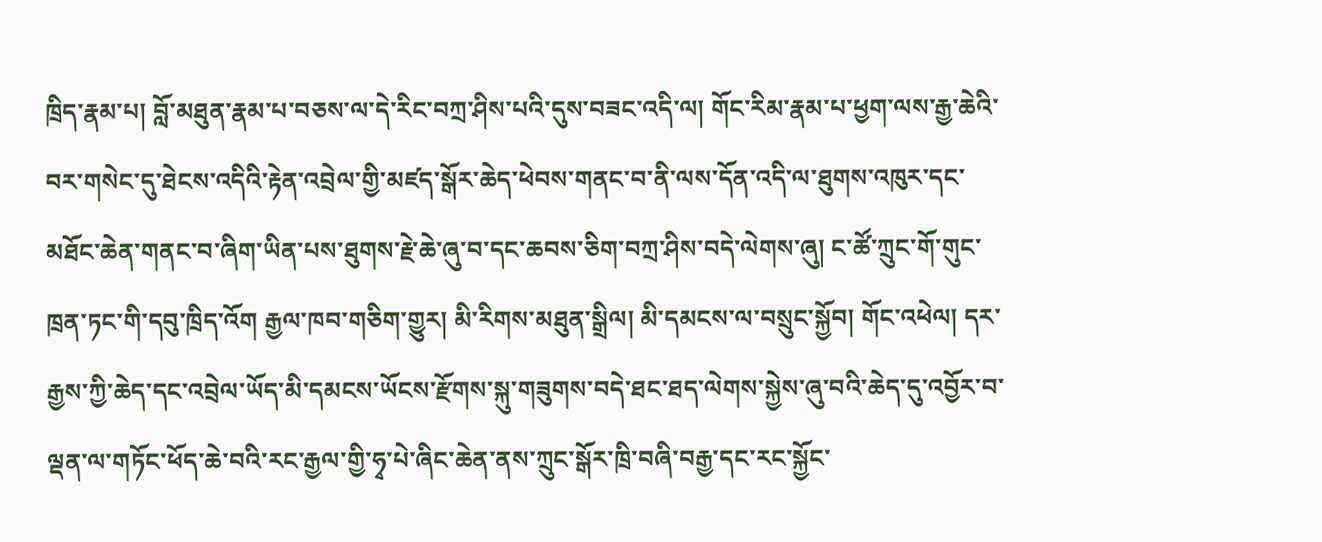ཁྲིད་རྣམ་པ། བློ་མཐུན་རྣམ་པ་བཅས་ལ་དེ་རིང་བཀྲ་ཤིས་པའི་དུས་བཟང་འདི་ལ། གོང་རིམ་རྣམ་པ་ཕྱག་ལས་རྒྱ་ཆེའི་བར་གསེང་དུ་ཐེངས་འདིའི་རྟེན་འབྲེལ་གྱི་མཛད་སྒོར་ཆེད་ཕེབས་གནང་བ་ནི་ལས་དོན་འདི་ལ་ཐུགས་འཁུར་དང་མཐོང་ཆེན་གནང་བ་ཞིག་ཡིན་པས་ཐུགས་རྗེ་ཆེ་ཞུ་བ་དང་ཆབས་ཅིག་བཀྲ་ཤིས་བདེ་ལེགས་ཞུ། ང་ཚོ་ཀྲུང་གོ་གུང་ཁྲན་ཏང་གི་དབུ་ཁྲིད་འོག རྒྱལ་ཁབ་གཅིག་གྱུར། མི་རིགས་མཐུན་སྒྲིལ། མི་དམངས་ལ་བསྲུང་སྐྱོབ། གོང་འཕེལ། དར་རྒྱས་ཀྱི་ཆེད་དང་འབྲེལ་ཡོད་མི་དམངས་ཡོངས་རྫོགས་སྐུ་གཟུགས་བདེ་ཐང་ཐད་ལེགས་སྐྱེས་ཞུ་བའི་ཆེད་དུ་འབྱོར་བ་ལྡན་ལ་གཏོང་ཕོད་ཆེ་བའི་རང་རྒྱལ་གྱི་ཧྭ་པེ་ཞིང་ཆེན་ནས་ཀྲུང་སྒོར་ཁྲི་བཞི་བརྒྱ་དང་རང་སྐྱོང་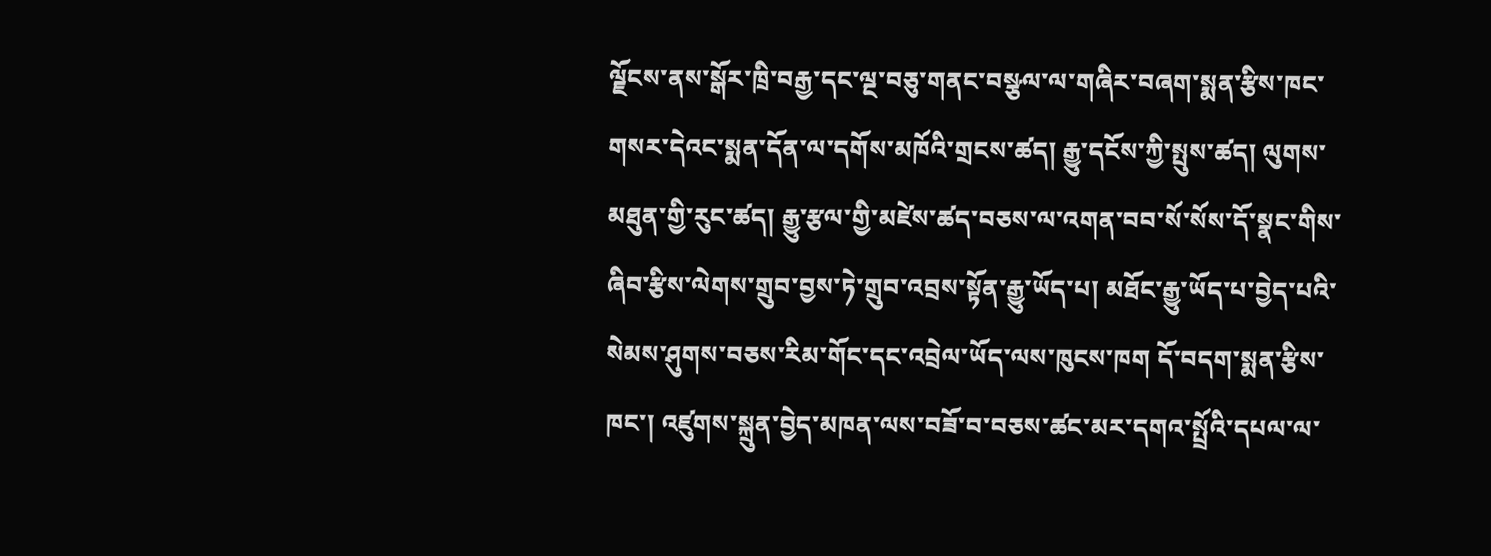ལྗོངས་ནས་སྒོར་ཁྲི་བརྒྱ་དང་ལྔ་བཅུ་གནང་བསྩལ་ལ་གཞིར་བཞག་སྨན་རྩིས་ཁང་གསར་དེའང་སྨན་དོན་ལ་དགོས་མཁོའི་གྲངས་ཚད། རྒྱུ་དངོས་ཀྱི་སྤུས་ཚད། ལུགས་མཐུན་གྱི་རུང་ཚད། རྒྱུ་རྩལ་གྱི་མཛེས་ཚད་བཅས་ལ་འགན་བབ་སོ་སོས་དོ་སྣང་གིས་ཞིབ་རྩིས་ལེགས་གྲུབ་བྱས་ཏེ་གྲུབ་འབྲས་སྟོན་རྒྱུ་ཡོད་པ། མཐོང་རྒྱུ་ཡོད་པ་བྱེད་པའི་སེམས་ཤུགས་བཅས་རིམ་གོང་དང་འབྲེལ་ཡོད་ལས་ཁུངས་ཁག དོ་བདག་སྨན་རྩིས་ཁང་། འཛུགས་སྐྲུན་བྱེད་མཁན་ལས་བཟོ་བ་བཅས་ཚང་མར་དགའ་སྤྲོའི་དཔལ་ལ་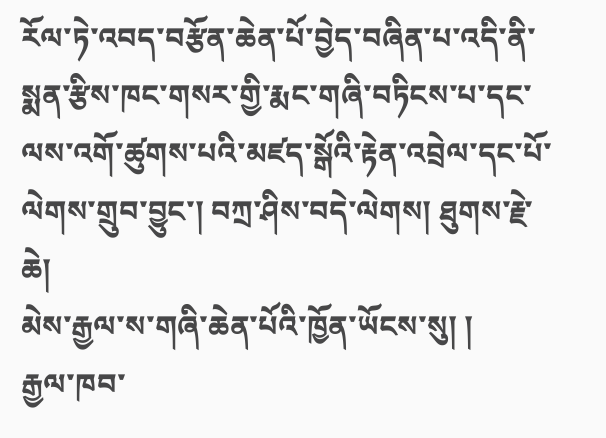རོལ་ཏེ་འབད་བརྩོན་ཆེན་པོ་བྱེད་བཞིན་པ་འདི་ནི་སྨན་རྩིས་ཁང་གསར་གྱི་རྨང་གཞི་བཏིངས་པ་དང་ལས་འགོ་ཚུགས་པའི་མཛད་སྒོའི་རྟེན་འབྲེལ་དང་པོ་ལེགས་གྲུབ་བྱུང་། བཀྲ་ཤིས་བདེ་ལེགས། ཐུགས་རྗེ་ཆེ།
མེས་རྒྱལ་ས་གཞི་ཆེན་པོའི་ཁྱོན་ཡོངས་སུ། །
རྒྱལ་ཁབ་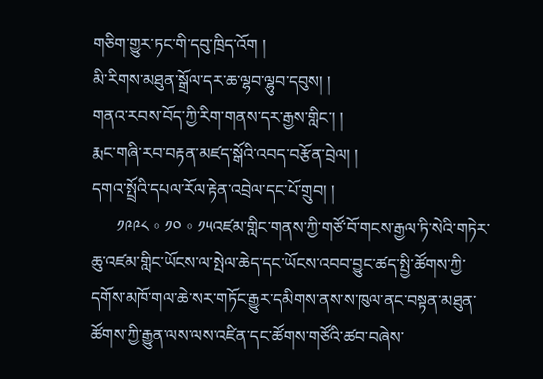གཅིག་གྱུར་ཏང་གི་དབུ་ཁྲིད་འོག །
མི་རིགས་མཐུན་སྒྲོལ་དར་ཆ་ལྷབ་ལྷུབ་དབུས། །
གནའ་རབས་བོད་ཀྱི་རིག་གནས་དར་རྒྱས་གླིང་། །
རྨང་གཞི་རབ་བརྟན་མཛད་སྒོའི་འབད་བརྩོན་བྲེལ། །
དགའ་སྤྲོའི་དཔལ་རོལ་རྟེན་འབྲེལ་དང་པོ་གྲུབ། །
      ༡༩༩༨。༡༠。༡༥འཛམ་གླིང་གནས་ཀྱི་གཙོ་བོ་གངས་རྒྱལ་ཏི་སེའི་གཏེར་ཆུ་འཛམ་གླིང་ཡོངས་ལ་སྤེལ་ཆེད་དང་ཡོངས་འབབ་བྱུང་ཚད་སྤྱི་ཚོགས་ཀྱི་དགོས་མཁོ་གལ་ཆེ་སར་གཏོང་རྒྱུར་དམིགས་ནས་ས་ཁུལ་ནང་བསྟན་མཐུན་ཚོགས་ཀྱི་རྒྱུན་ལས་ལས་འཛིན་དང་ཚོགས་གཙོའི་ཚབ་བཞེས་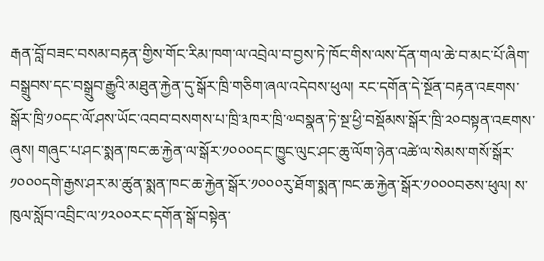རྒན་བློ་བཟང་བསམ་བརྟན་གྱིས་གོང་རིམ་ཁག་ལ་འབྲེལ་བ་བྱས་ཏེ་ཁོང་གིས་ལས་དོན་གལ་ཆེ་བ་མང་པོ་ཞིག་བསྒྲུབས་དང་བསྒྲུབ་རྒྱུའི་མཐུན་རྐྱེན་དུ་སྒོར་ཁྲི་གཅིག་ཞལ་འདེབས་ཕུལ། རང་དགོན་དེ་སྔོན་བརྟན་འཇགས་སྒོར་ཁྲི་༡༠དང་ལོ་ཤས་ཡོང་འབབ་བསགས་པ་ཁྲི་༣ཁར་ཁྲི་༧བསྣན་ཏེ་སྔ་ཕྱི་བསྡོམས་སྒོར་ཁྲི་༢༠བསྟན་འཇགས་ཞུས། གཞུང་པ་ཤང་སྨན་ཁང་ཆ་རྐྱེན་ལ་སྒོར་༡༠༠༠དང་ཁྱུང་ལུང་ཤང་ཆུ་ལོག་ཉེན་འཚེ་ལ་སེམས་གསོ་སྒོར་༡༠༠༠དགེ་རྒྱས་ཤར་མ་ཚུན་སྨན་ཁང་ཆ་རྐྱེན་སྒོར་༡༠༠༠རུ་ཐོག་སྨན་ཁང་ཆ་རྐྱེན་སྒོར་༡༠༠༠བཅས་ཕུལ། ས་ཁུལ་སློབ་འབྲིང་ལ་༡༢༠༠རང་དགོན་སྒོ་བསྟེན་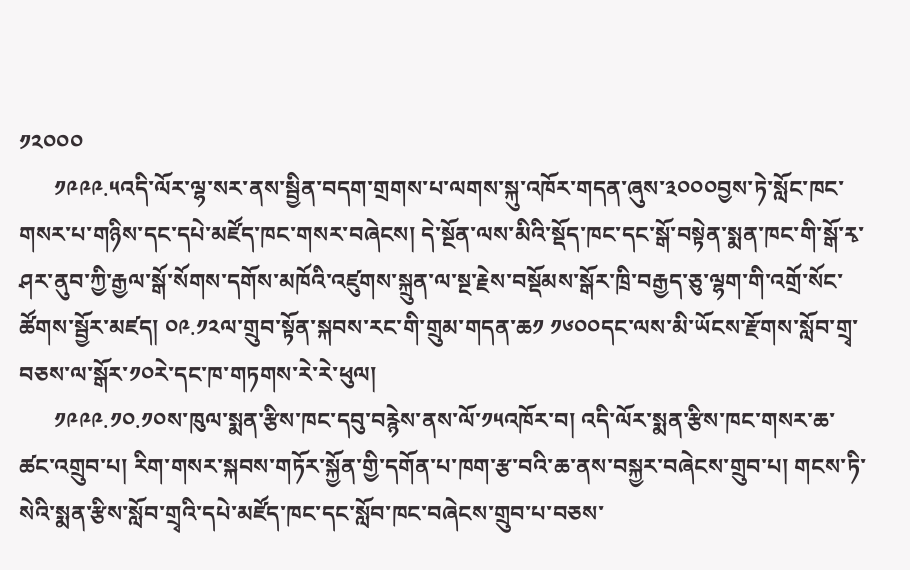༡༢༠༠༠
      ༡༩༩༩.༥འདི་ལོར་ལྷ་སར་ནས་སྦྱིན་བདག་གྲགས་པ་ལགས་སྐུ་འཁོར་གདན་ཞུས་༣༠༠༠བྱས་ཏེ་སློང་ཁང་གསར་པ་གཉིས་དང་དཔེ་མཛོད་ཁང་གསར་བཞེངས། དེ་སྔོན་ལས་མིའི་སྡོད་ཁང་དང་སྒོ་བསྟེན་སྨན་ཁང་གི་སྒོ་རྭ་ཤར་ནུབ་ཀྱི་རྒྱལ་སྒོ་སོགས་དགོས་མཁོའི་འཛུགས་སྐྲུན་ལ་སྔ་རྗེས་བསྡོམས་སྒོར་ཁྲི་བརྒྱད་ཅུ་ལྷག་གི་འགྲོ་སོང་ཚོགས་སྦྱོར་མཛད། ༠༩.༡༢ལ་གྲུབ་སྟོན་སྐབས་རང་གི་གྲུམ་གདན་ཆ༡ ༡༦༠༠དང་ལས་མི་ཡོངས་རྫོགས་སློབ་གྲྭ་བཅས་ལ་སྒོར་༡༠རེ་དང་ཁ་གཏགས་རེ་རེ་ཕུལ།
      ༡༩༩༩.༡༠.༡༠ས་ཁུལ་སྨན་རྩིས་ཁང་དབུ་བརྙེས་ནས་ལོ་༡༥འཁོར་བ། འདི་ལོར་སྨན་རྩིས་ཁང་གསར་ཆ་ཚང་འགྲུབ་པ། རིག་གསར་སྐབས་གཏོར་སྐྱོན་གྱི་དགོན་པ་ཁག་རྩ་བའི་ཆ་ནས་བསྐྱར་བཞེངས་གྲུབ་པ། གངས་ཏི་སེའི་སྨན་རྩིས་སློབ་གྲྭའི་དཔེ་མཛོད་ཁང་དང་སློབ་ཁང་བཞེངས་གྲུབ་པ་བཅས་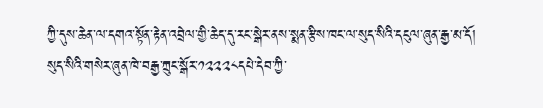ཀྱི་དུས་ཆེན་ལ་དགའ་སྟོན་རྟེན་འབྲེལ་གྱི་ཆེད་དུ་རང་སྒེར་ནས་སྨན་རྩིས་ཁང་ལ་སུད་སིའི་དངུལ་ཞུན་རྒྱ་མ་དོ། སུད་སིའི་གསེར་ཞུན་ཁེ་བརྒྱ་ཀྲུང་སྒོར་༡༢༢༢༨དཔེ་དེབ་ཀྱི་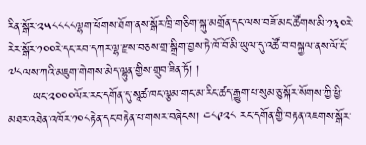རིན་སྒོར་༢༥༨༨༨༨ལྷག་ཕོགས་ཐོག་ནས་སྒོར་ཁྲི་གཅིག་སྐུ་མགྲོན་དང་ལས་བཟོ་མང་ཚོགས་མི་༡༣༠རེ་རེར་སྒོར་༡༠༠རེ་དང་རབ་དཀར་ལྷ་རྫས་བཅས་གྲ་སྒྲིག་བྱས་ཏེ་ཁོ་བོ་མི་ཡུལ་དུ་འཚོ་བ་བསྐྱལ་ནས་ལོ་ངོ་༧༨ལས་ཀའི་མཇུག་གེགས་མེད་ལྷུན་གྱིས་གྲུབ་ཟིན་ཏོ། །
      ཡང་༢༠༠༠ལོར་རང་དགོན་དུ་སཱཚ་ཁང་ལྕམ་གང་མ་རིང་ཚད་རྒྱུག་པ་སུམ་ཅུ་སྐོར་སོགས་ཀྱི་ཕྱི་མཐར་འཐེན་འཁོར་༡༠༨རྟེན་དང་བརྟེན་པ་གསར་བཞེངས། ༤༨༩༢༨ རང་དགོན་གྱི་བརྟན་འཇགས་སྒོར་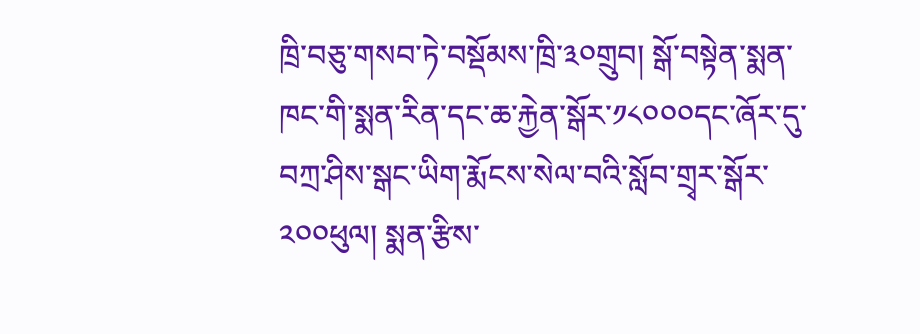ཁྲི་བཅུ་གསབ་ཏེ་བསྡོམས་ཁྲི་༣༠གྲུབ། སྒོ་བསྟེན་སྨན་ཁང་གི་སྨན་རིན་དང་ཆ་རྐྱེན་སྒོར་༡༨༠༠༠དང་ཞོར་དུ་བཀྲ་ཤིས་སྒང་ཡིག་རྨོངས་སེལ་བའི་སློབ་གྲྭར་སྒོར་༢༠༠ཕུལ། སྨན་རྩིས་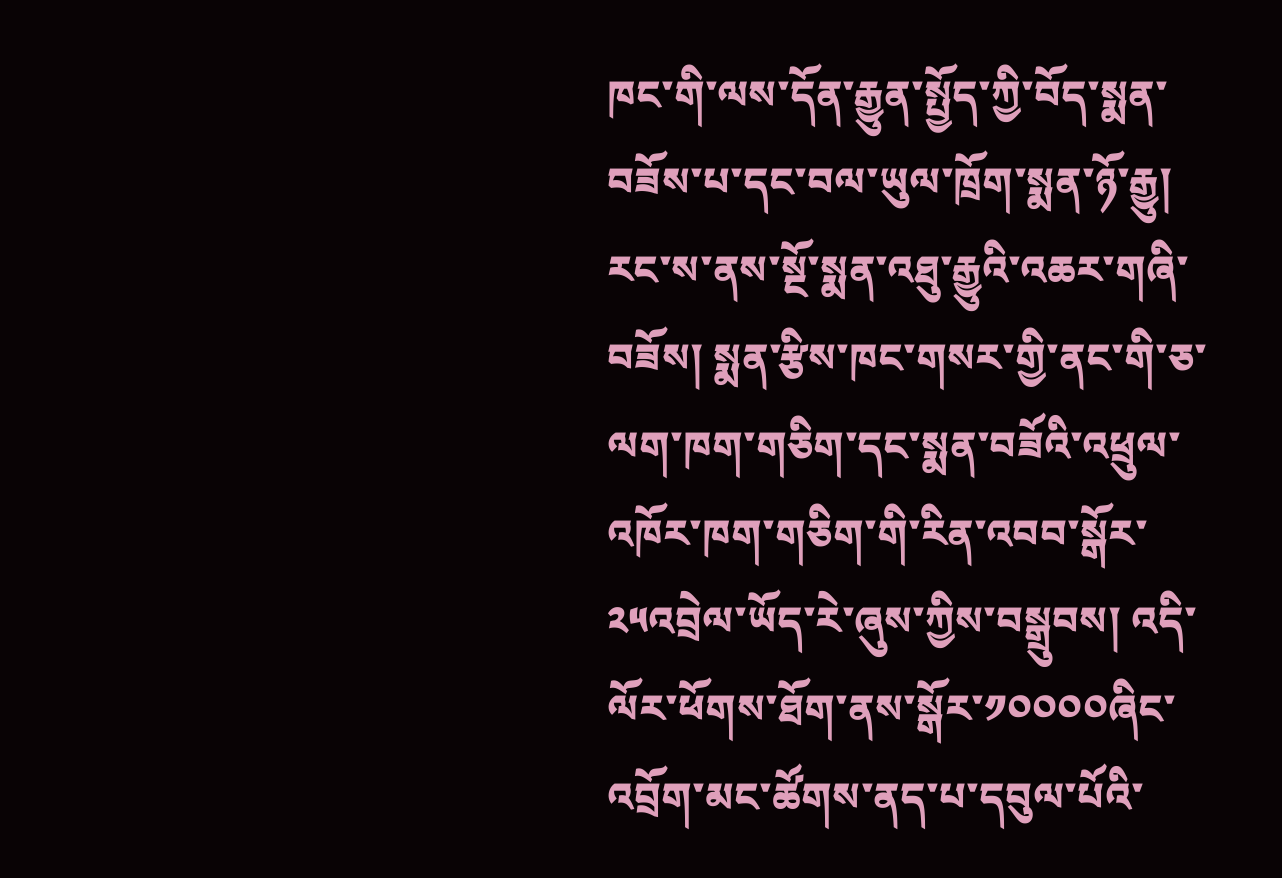ཁང་གི་ལས་དོན་རྒྱུན་སྤྱོད་ཀྱི་བོད་སྨན་བཟོས་པ་དང་བལ་ཡུལ་ཁྲོག་སྨན་ཉོ་རྒྱུ། རང་ས་ནས་སྔོ་སྨན་འཐུ་རྒྱུའི་འཆར་གཞི་བཟོས། སྨན་རྩིས་ཁང་གསར་གྱི་ནང་གི་ཅ་ལག་ཁག་གཅིག་དང་སྨན་བཟོའི་འཕྲུལ་འཁོར་ཁག་གཅིག་གི་རིན་འབབ་སྒོར་༢༥འབྲེལ་ཡོད་རེ་ཞུས་ཀྱིས་བསྒྲུབས། འདི་ལོར་ཕོགས་ཐོག་ནས་སྒོར་༡༠༠༠༠ཞིང་འབྲོག་མང་ཚོགས་ནད་པ་དབུལ་པོའི་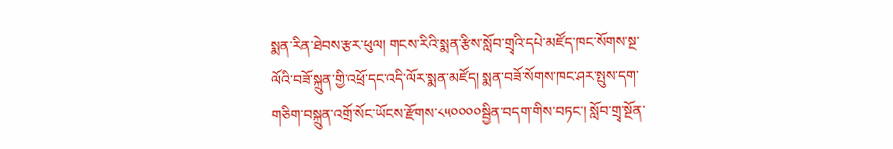སྨན་རིན་ཐེབས་རྩར་ཕུལ། གངས་རིའི་སྨན་རྩིས་སློབ་གྲྭའི་དཔེ་མཛོད་ཁང་སོགས་སྔ་ལོའི་བཟོ་སྐྲུན་གྱི་འཕྲོ་དང་འདི་ལོར་སྨན་མཛོད། སྨན་བཟོ་སོགས་ཁང་ཤར་སྤུས་དག་གཅིག་བསྐྲུན་འགྲོ་སོང་ཡོངས་རྫོགས་༨༥༠༠༠༠སྦྱིན་བདག་གིས་བཏང་། སློབ་གྲྭ་སྔོན་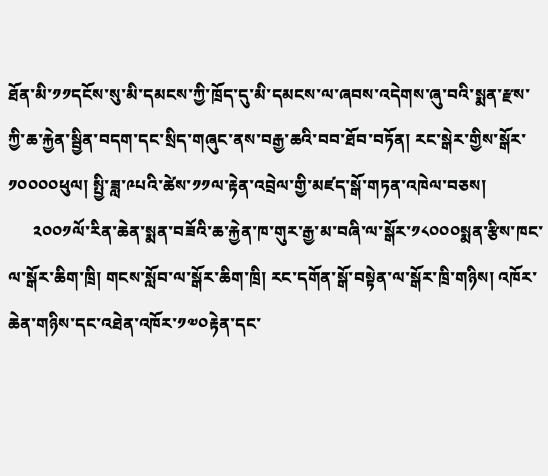ཐོན་མི་༡༡དངོས་སུ་མི་དམངས་ཀྱི་ཁྲོད་དུ་མི་དམངས་ལ་ཞབས་འདེགས་ཞུ་བའི་སྨན་རྫས་ཀྱི་ཆ་རྐྱེན་སྦྱིན་བདག་དང་སྲིད་གཞུང་ནས་བརྒྱ་ཆའི་བབ་ཐོབ་བཏོན། རང་སྒེར་གྱིས་སྒོར་༡༠༠༠༠ཕུལ། སྤྱི་ཟླ་༩པའི་ཚེས་༡༡ལ་རྟེན་འབྲེལ་གྱི་མཛད་སྒོ་གཏན་འཁེལ་བཅས།
      ༢༠༠༡ལོ་རིན་ཆེན་སྨན་བཟོའི་ཆ་རྐྱེན་ཁ་གུར་རྒྱ་མ་བཞི་ལ་སྒོར་༡༨༠༠༠སྨན་རྩིས་ཁང་ལ་སྒོར་ཆིག་ཁྲི། གངས་སློབ་ལ་སྒོར་ཆིག་ཁྲི། རང་དགོན་སྒོ་བསྟེན་ལ་སྒོར་ཁྲི་གཉིས། འཁོར་ཆེན་གཉིས་དང་འཐེན་འཁོར་༡༧༠རྟེན་དང་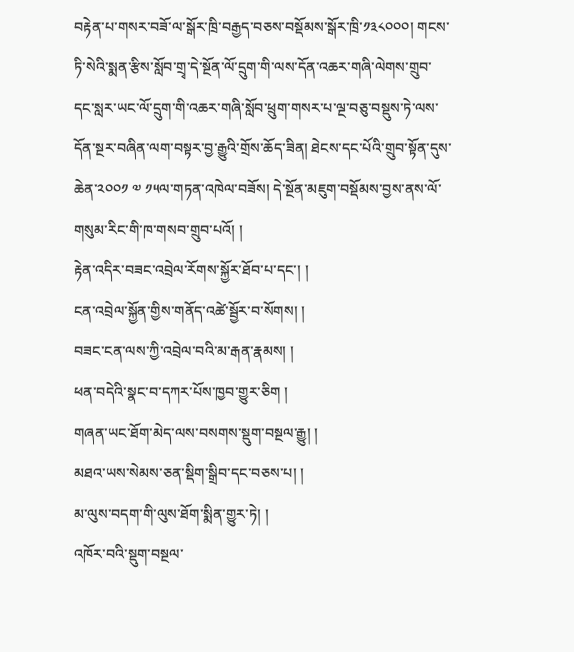བརྟེན་པ་གསར་བཟོ་ལ་སྒོར་ཁྲི་བརྒྱད་བཅས་བསྡོམས་སྒོར་ཁྲི་༡༣༨༠༠༠། གངས་ཏི་སེའི་སྨན་རྩིས་སློབ་གྲྭ་དེ་སྔོན་ལོ་དྲུག་གི་ལས་དོན་འཆར་གཞི་ལེགས་གྲུབ་དང་སླར་ཡང་ལོ་དྲུག་གི་འཆར་གཞི་སློབ་ཕྲུག་གསར་པ་ལྔ་བཅུ་བསྡུས་ཏེ་ལས་དོན་སྔར་བཞིན་ལག་བསྟར་བྱ་རྒྱུའི་གྲོས་ཆོད་ཟིན། ཐེངས་དང་པོའི་གྲུབ་སྟོན་དུས་ཆེན་༢༠༠༡ ༧ ༡༥ལ་གཏན་འཁེལ་བཟོས། དེ་སྔོན་མཇུག་བསྡོམས་བྱས་ནས་ལོ་གསུམ་རིང་གི་ཁ་གསབ་གྲུབ་པའོ། །
རྟེན་འདིར་བཟང་འབྲེལ་རོགས་སྐྱོར་ཐོབ་པ་དང་། །
ངན་འབྲེལ་སྐྱོན་གྱིས་གནོད་འཚེ་སྦྱོར་བ་སོགས། །
བཟང་ངན་ལས་ཀྱི་འབྲེལ་བའི་མ་རྒན་རྣམས། །
ཕན་བདེའི་སྣང་བ་དཀར་པོས་ཁྱབ་གྱུར་ཅིག །
གཞན་ཡང་ཐོག་མེད་ལས་བསགས་སྡུག་བསྔལ་རྒྱུ། །
མཐའ་ཡས་སེམས་ཅན་སྡིག་སྒྲིབ་དང་བཅས་པ། །
མ་ལུས་བདག་གི་ལུས་ཐོག་སྨིན་གྱུར་ཏེ། །
འཁོར་བའི་སྡུག་བསྔལ་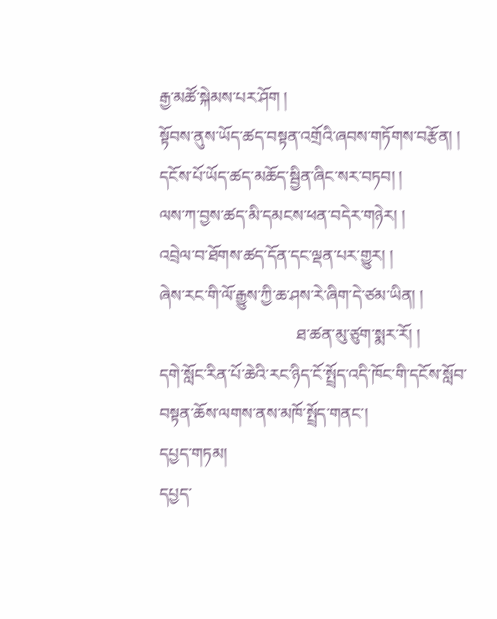རྒྱ་མཚོ་སྐེམས་པར་ཤོག །
སྟོབས་ནུས་ཡོད་ཚད་བསྟན་འགྲོའི་ཞབས་གཏོགས་བརྩོན། །
དངོས་པོ་ཡོད་ཚད་མཆོད་སྦྱིན་ཞིང་སར་བཏབ། །
ལས་ཀ་བྱས་ཚད་མི་དམངས་ཕན་བདེར་གཉེར། །
འབྲེལ་བ་ཐོགས་ཚད་དོན་དང་ལྡན་པར་གྱུར། །
ཞེས་རང་གི་ལོ་རྒྱུས་ཀྱི་ཆ་ཤས་རེ་ཞིག་དེ་ཙམ་ཡིན། །
                                 ཐ་ཚན་མུ་ཙུག་སྨར་རོ། །
དགེ་སློང་རིན་པོ་ཆེའི་རང་ཉིད་ངོ་སྤྲོད་འདི་ཁོང་གི་དངོས་སློབ་བསྟན་ཆོས་ལགས་ནས་མཁོ་སྤྲོད་གནང་།
དཔྱད་གཏམ།
དཔྱད་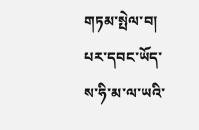གཏམ་སྤེལ་བ།
པར་དབང་ཡོད་ས་ཧི་མ་ལ་ཡའི་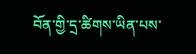བོན་གྱི་དྲ་ཚིགས་ཡིན་པས་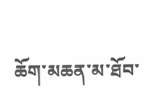ཆོག་མཆན་མ་ཐོབ་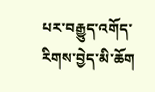པར་བརྒྱུད་འགོད་རིགས་བྱེད་མི་ཆོག